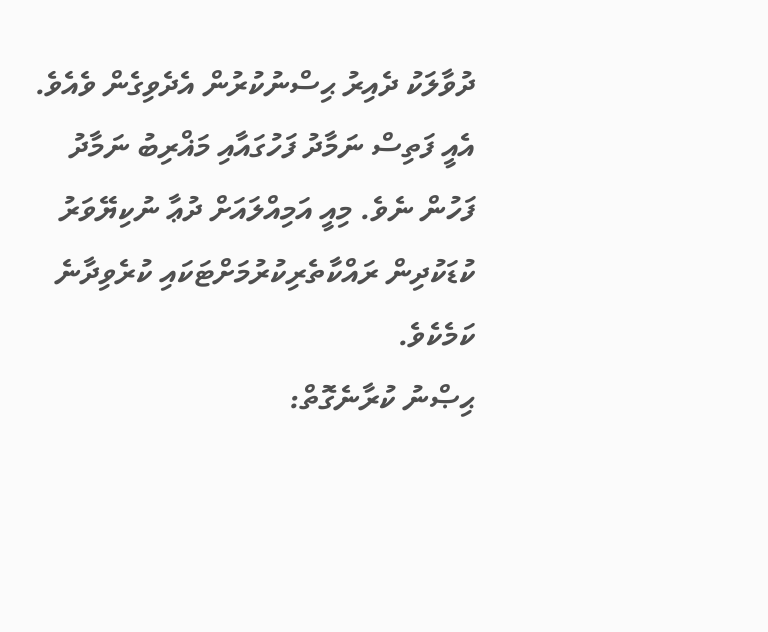ދުވާލަކު ދެއިރު ޙިސްނުކުރުން އެދެވިގެން ވެއެވެ. އެއީ ފަތިސް ނަމާދު ފަހުގައާއި މަޣްރިބު ނަމާދު ފަހުން ނެވެ. މިއީ އަމިއްލައަށް ދުޢާ ނުކިޔޭވަރު ކުޑަކުދިން ރައްކާތެރިކުރުމަށްޓަކައި ކުރެވިދާނެ ކަމެކެވެ.
ޙިޞްނު ކުރާނެގޮތް: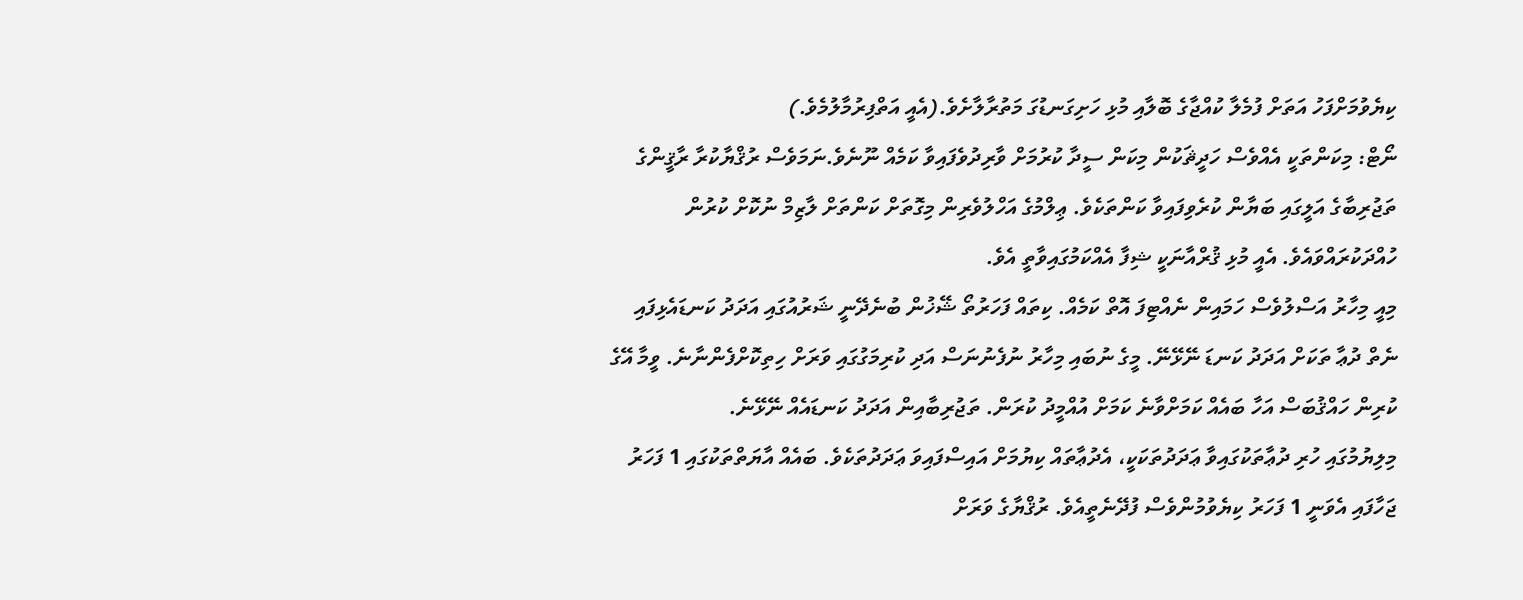ކިޔެވުމަށްފަހު އަތަށް ފުމެލާ ކުއްޖާގެ ބޮލާއި މުޅި ހަށިގަނޑުގަ މަތުރާލާށެވެ.(އެއީ އަތްފިރުމާލުމެވެ.)
ނޯޓް: މިކަންތަކީ އެއްވެސް ހަދީޘަކުން މިކަން ސީދާ ކުރުމަށް ވާރިދުވެފައިވާ ކަމެއް ނޫނެވެ.ނަމަވެސް ރުޤްޔާކުރާ ރާޤީންގެ ތަޖުރިބާގެ އަލީގައި ބަޔާން ކުރެވިފައިވާ ކަންތަކެވެ. ޢިލްމުގެ އަހްލުވެރިން މިގޮތަށް ކަންތަށް ލާޒިމް ނުކޮށް ކުރުން ހުއްދަކުރައްވައެވެ. އެއީ މުޅި ޤުރްއާނަކީ ޝިފާ އެއްކަމުގައިވާތީ އެވެ.
މިއީ މިހާރު އަސްލުވެސް ހަމައިން ނެއްޓިފަ އޮތް ކަމެއް. ކިތައް ފަހަރުތޯ ޝޭޚުން ބުނެދޭނީ ޝަރުއުގައި އަދަދު ކަނޑައެޅިފައި ނެތް ދުޢާ ތަކަށް އަދަދު ކަނޑަ ނޭޅޭނޭ. މީގެ ނުބައި މިހާރު ނުފެނުނަސް އަދި ކުރިމަގުގައި ވަރަށް ހިތިކޮށްފެންނާނެ. ވީމާ އޭގެ ކުރިން ހައްޤުބަސް އަހާ ބައެއް ކަމަށްވާނެ ކަމަށް އުއްމީދު ކުރަން. ތަޖުރިބާއިން އަދަދު ކަނޑައެއް ނޭޅޭނެ.
މިލިޔުމުގައި ހުރި ދުޢާތަކުގައިވާ ޢަދަދުތަކަކީ، އެދުޢާތައް ކިޔުމަށް އައިސްފައިވަ ޢަދަދުތަކެވެ. ބައެއް އާޔަތްތަކުގައި 1 ފަހަރު ޖަހާފައި އެވަނީ 1 ފަހަރު ކިޔެވުމުންވެސް ފުދޭނެތީއެވެ. ރުޤްޔާގެ ވަރަށް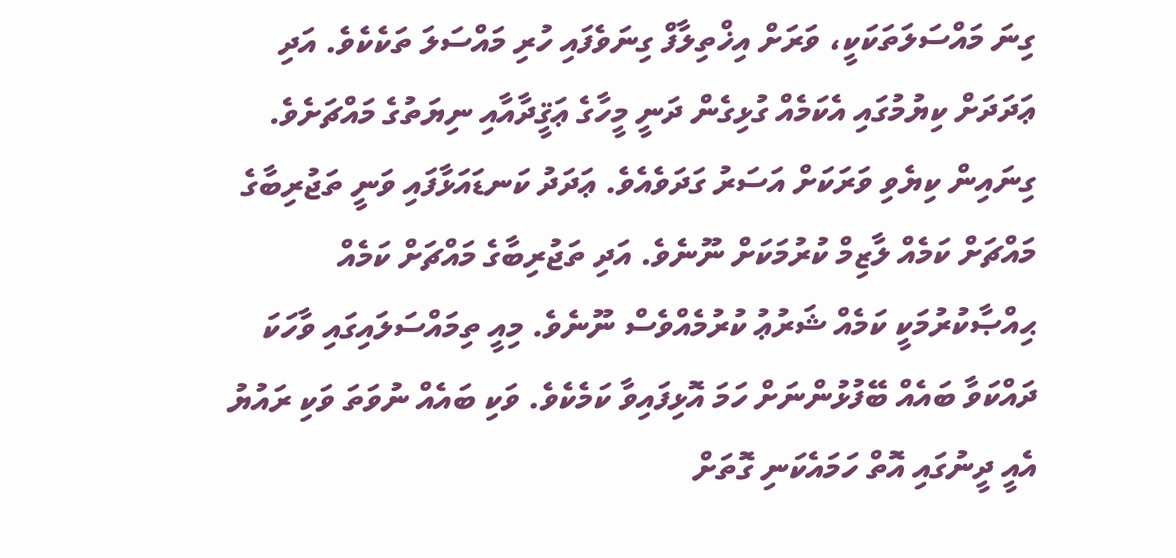ގިނަ މައްސަލަތަކަކީ، ވަރަށް އިޚްތިލާފް ގިނަވެފައި ހުރި މައްސަލަ ތަކެކެވެ. އަދި ޢަދަދަށް ކިޔުމުގައި އެކަމެއް ގުޅިގެން ދަނީ މީހާގެ ޢަޤީދާއާއި ނިޔަތުގެ މައްޗަށެވެ. ގިނައިން ކިޔެވި ވަރަކަށް އަސަރު ގަދަވެއެވެ. ޢަދަދު ކަނޑައަޅާފައި ވަނީ ތަޖުރިބާގެ މައްޗަށް ކަމެއް ލާޒިމް ކުރުމަކަށް ނޫނެވެ. އަދި ތަޖުރިބާގެ މައްޗަށް ކަމެއް ޙިއްޞާކުރުމަކީ ކަމެއް ޝަރުޢު ކުރުމެއްވެސް ނޫނެވެ. މިއީ ތިމައްސަލައިގައި ވާހަކަ ދައްކަވާ ބައެއް ބޭފުޅުންނަށް ހަމަ އޮޅިފައިވާ ކަމެކެވެ. ވަކި ބައެއް ނުވަތަ ވަކި ރައުޔު އެއީ ދީނުގައި އޮތް ހަމައެކަނި ގޮތަށް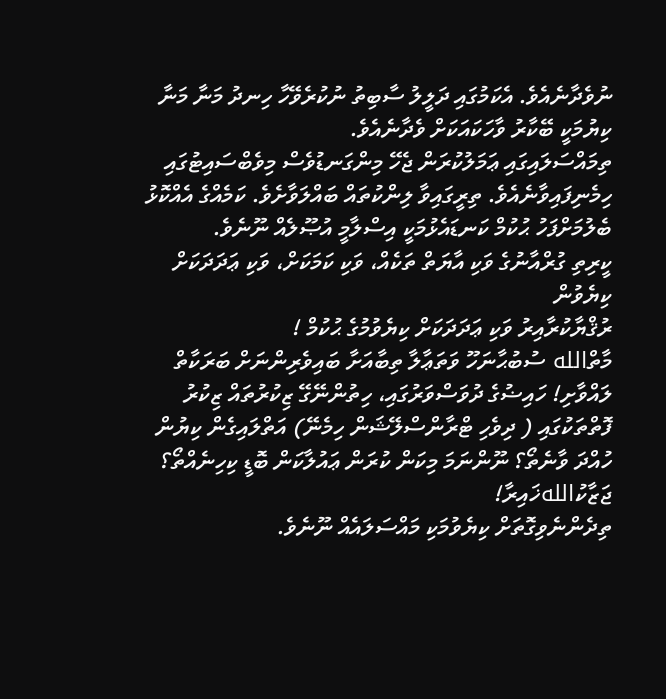ނުވެދާނެއެވެ. އެކަމުގައި ދަލީލު ސާބިތު ނުކުރެވޭހާ ހިނދު މަނާ މަނާ ކިޔުމަކީ ބޭކާރު ވާހަކައަކަށް ވެދާނެއެވެ.
ތިމައްސަލައިގައި ޢަމަލުކުރަން ޖެހޭ މިންގަނޑުވެސް މިވެބްސައިޓުގައި ހިމެނިފައިވާނެއެވެ. ތިރީގައިވާ ލިންކުތައް ބައްލަވާށެވެ. ކަމެއްގެ އެއްކޮޅު ބެލުމަށްފަހު ޙުކުމް ކަނޑައެޅުމަކީ އިސްލާމީ އުޞޫލެއް ނޫނެވެ.
ކީރިތި ގުރްއާނުގެ ވަކި އާޔަތް ތަކެއް، ވަކި ކަމަކަށް، ވަކި ޢަދަދަކަށް ކިޔެވުން
ރުޤްޔާކުރާއިރު ވަކި ޢަދަދަކަށް ކިޔެވުމުގެ ޙުކުމް !
މާތްالله ސުބުޙާނަހޫ ވަތަޢާލާ ތިބާއަށާ ބައިވެރިންނަށް ބަރަކާތް ލައްވާށި! ހައިޟުގެ ދުވަސްވަރުގައި، ހިތުންނޭގޭ ޒިކުރުތައް ޒިކުރު ފޮތްތަކުގައި ( ދިވެހި ޓްރާންސްލޭޝަން ހިމެނޭ) އަތްލައިގެން ކިޔުން ހުއްދަ ވާނެތޯ؟ ނޫންނަމަ މިކަން ކުރަން ޢައުލާކަން ބޮޑީ ކިހިނެއްތޯ؟ ޖަޒާކުاللهޚައިރާ!
ތިދެންނެވިގޮތަށް ކިޔެވުމަކި މައްސަލައެއް ނޫނެވެ.